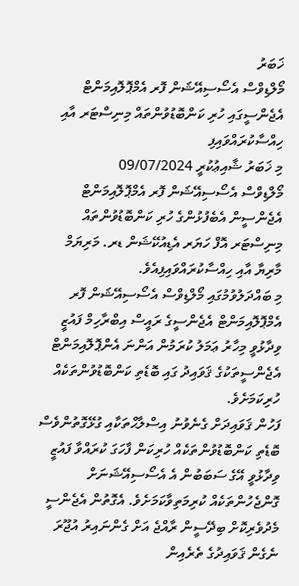ޚަބަރު
މޯލްޑިވްސް އެސޯސިއޭޝަން ފޮރ އެމްޕޮލޮއިމަންޓް އެޖެންސީގައި ހުރި ކަންބޮޑުވުންތައް މިނިސްޓަރ އާއި ހިއްސާކުރައްވައިފި
މި ޚަބަރު ޝާއިޢުކުރީ 09/07/2024
މޯލްޑިވްސް އެސޯސިއޭޝަން ފޮރ އެމްޕޮލޮއިމަންޓް އެޖެންސީން އެބެފުޅުންގެ ހުރި ކަންބޮޑުވުންތައް މިނިސްޓަރ އޮފް ހަޔަރ އެޑިއުކޭޝަން ޑރ. މަރިޔަމް މާރިޔާ އާއި ހިއްސާކުރައްވައިފިއެވެ.
މި ބައްދަލުވުމުގައި މޯލްޑިވްސް އެސޯސިއޭޝަން ފޮރ އެމްޕޮލޮއިމަންޓް އެޖެންސީގެ ރައީސް އިބްރާހިމް ފައުޒީ ވިދާޅުވީ މިހާރު ޢަމަލު ކުރަމުން އަންނަ އެންޕޮލޮއިމަންޓް އެޖެންސީތަކުގެ ޤަވައިދު ގައި ބޮޑެތި ކަންބޮޑުވުންތަކެއް ހުރިކަމަށެވެ.
ފަހުން ޤަވައިދަށް ގެނެވުނު އިސްލާޙްތަކާއި ގުޅޭގޮތުންވެސް ބޮޑެތި ކަންބޮޑުވުންތަކެއް ހުރިކަން ފާހަގަ ކުރައްވާ ފައުޒީ ވިދާޅުވީ އޭގެ ސަބަބުން އެ އެސޯސިއޭޝަނަށް ގޮންޖެހުންތަކެއް ކުރިމަތިވާކަމަށެވެ. އެގޮތުން އެޖެންސީ މެދުވެރިކޮށް ބިދޭސީން ރާއްޖެ އަށް ގެންނައިރު އުޖޫރަ ނެގެން ޤަވައިދުގެ ތެރެއިން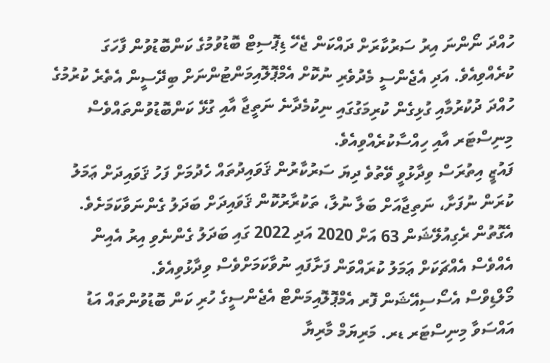ހުއްދަ ނޯންނަ އިރު ސަރުކާރަށް ދައްކަން ޖެހޭ ޑިޕޮސިޓް ބޮޑުވުމުގެ ކަންބޮޑުވުން ފާހަގަ ކުރެއްވިއެވެ. އަދި އެޖެންސީ މެދުވެރި ނުކޮށް އެމްޕޮލޮއިމަންޓުންނަށް ބިދޭސީން އެތެރެ ކުރުމުގެ ހުއްދަ ދުކުރުމާއި ގުޅިގެން ކުރިމަގުގައި ނިކުމެދާނެ ނަތީޖާ އާއި ގުޅޭ ކަންބޮޑުވުންތައްވެސް މިނިސްޓަރ އާއި ހިއްސާކުރެއްވިއެވެ.
ފައުޒީ އިތުރަސް ވިދާޅުވީ ވޭތުވެ ދިޔަ ސަރުކާރުން ޤަވައިދުތައް ހެދުމަށް ފަހު ޤަވައިދަށް ޢަމަލު ކުރަން ނުފަށާ، ނަތިޖާއަށް ބަލާ ނުލާ، ތަކުރާރުކޮން ޤަވައިދަށް ބަދަލު ގެންނަވާކަމަށެވެ. އެގޮތުން ރެގިއުލޭޝަން 63 އަށް 2020 އަދި 2022 ގައި ބަދަލު ގެންނެވި އިރު އެއިން އެއްވެސް އެއްޗަކަށް ޢަމަލު ކުރައްވަން ފަށާފައި ނުވާކަމަށްވެސް ވިދާޅުވިއެވެ.
މޯލްޑިވްސް އެސޯސިއޭޝަން ފޮރ އެމްޕޮލޮއިމަންޓް އެޖެންސީގެ ހުރި ކަން ބޮޑުވުންތައް އަޑު އައްސަވާ މިނިސްޓަރ ޑރ. މަރިޔަމް މާރިޔާ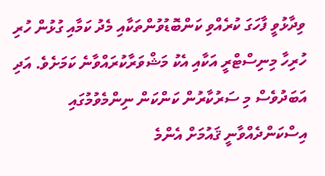ވިދާޅުވީ ފާހަގަ ކުރެއްވި ކަންބޮޑުވުންތަކާއި މެދު ކަމާއި ގުޅުން ހުރި ހުރިހާ މިނިސްޓްރީ އަކާއި އެކު މަޝްވަރާކުރައްވާނެ ކަމަށެވެ. އަދި އަބަދުވެސް މި ސަރުކާރުން ކަންކަން ނިންމެވުމުގައި އިސްކަންދެއްވާނީ ޤައުމަށް އެންމެ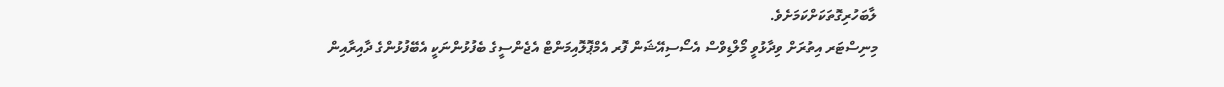ލާބަހުރިގޮތަކަށްކަމަށެވެ.
މިނިސްޓަރ އިތުރަށް ވިދާޅުވީ މޯލްޑިވްސް އެސޯސިއޭޝަން ފޮރ އެމްޕޮލޮއިމަންޓް އެޖެންސީގެ ބެފުޅުންނަކީ އެބޭފުޅުންގެ ދާއިރާއިން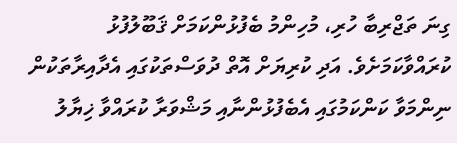ގިނަ ތަޖްރިބާ ހުރި، މުހިންމު ބެފުޅުންކަމަށް ޤަބޫލުފުޅު ކުރައްވާކަމަށެވެ. އަދި ކުރިޔަށް އޮތް ދުވަސްތަކުގައި އެދާއިރާތަކުން ނިންމަވާ ކަންކަމުގައި އެބެފުޅުންނާއި މަޝްވަރާ ކުރައްވާ ޚިޔާލު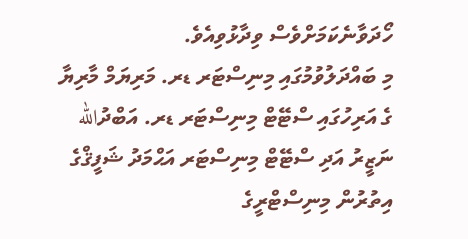ހޯދަވާނެކަމަށްވެސް ވިދާޅުވިއެވެ.
މި ބައްދަލުވުމުގައި މިނިސްޓަރ ޑރ. މަރިޔަމް މާރިޔާ ގެ އަރިހުގައި ސްޓޭޓް މިނިސްޓަރ ޑރ. އަބްދުالله ނަޒީރު އަދި ސްޓޭޓް މިނިސްޓަރ އަޙްމަދު ޝަފީޤްގެ އިތުރުން މިނިސްޓްރީގެ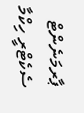ޕާރމަނެންޓް ސެކެޓްރީ ހިކްމާ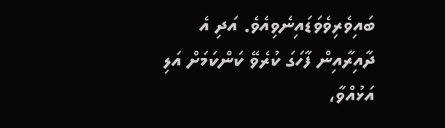ބައިވެރިވެވަޑައިނެވިއެވެ. އަދި އެ ދާއިރާއިން ފާހަގަ ކުރެވޭ ކަންކަމަށް އަލި އަޅުއްވާ،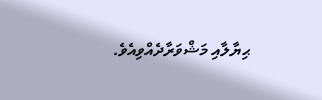ޙިޔާލާއި މަޝްވަރާދެއްވިއެވެ.